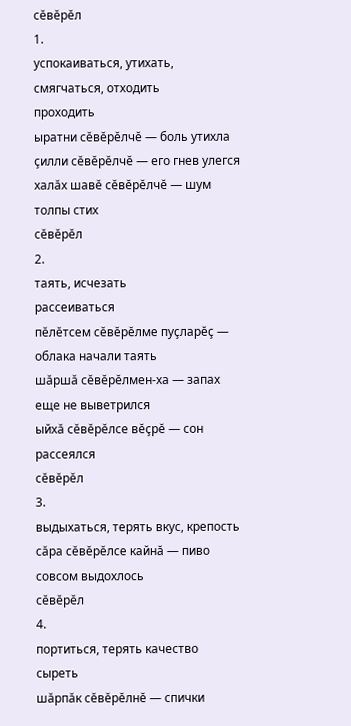сĕвĕрĕл
1.
успокаиваться, утихать, смягчаться, отходить
проходить
ыратни сĕвĕрĕлчĕ — боль утихла
çилли сĕвĕрĕлчĕ — его гнев улегся
халăх шавĕ сĕвĕрĕлчĕ — шум толпы стих
сĕвĕрĕл
2.
таять, исчезать
рассеиваться
пĕлĕтсем сĕвĕрĕлме пуçларĕç — облака начали таять
шăршă сĕвĕрĕлмен-ха — запах еще не выветрился
ыйхă сĕвĕрĕлсе вĕçрĕ — сон рассеялся
сĕвĕрĕл
3.
выдыхаться, терять вкус, крепость
сăра сĕвĕрĕлсе кайнă — пиво совсом выдохлось
сĕвĕрĕл
4.
портиться, терять качество
сыреть
шăрпăк сĕвĕрĕлнĕ — спички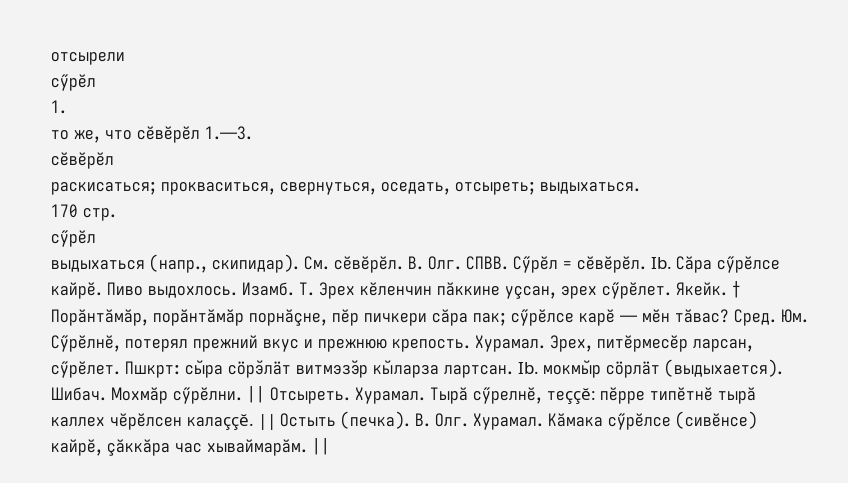отсырели
сӳрĕл
1.
то же, что сĕвĕрĕл 1.—3.
сĕвĕрĕл
раскисаться; прокваситься, свернуться, оседать, отсыреть; выдыхаться.
170 стр.
сӳрĕл
выдыхаться (напр., скипидар). См. сĕвĕрĕл. В. Олг. СПВВ. Сӳрĕл = сĕвĕрĕл. Ib. Сăра сӳрĕлсе кайрĕ. Пиво выдохлось. Изамб. Т. Эрех кĕленчин пăккине уçсан, эрех сӳрĕлет. Якейк. † Порăнтăмăр, порăнтăмăр порнăçне, пĕр пичкери сăра пак; сӳрĕлсе карĕ — мĕн тăвас? Сред. Юм. Сӳрĕлнĕ, потерял прежний вкус и прежнюю крепость. Хурамал. Эрех, питĕрмесĕр ларсан, сӳрĕлет. Пшкрт: сы̆ра сӧрэ̆лӓт витмэзэ̆р кы̆ларза лартсан. Ib. мокмы̆р сӧрлӓт (выдыхается). Шибач. Мохмăр сӳрĕлни. || Отсыреть. Хурамал. Тырă сӳрелнĕ, теççĕ: пĕрре типĕтнĕ тырă каллех чĕрĕлсен калаççĕ. || Остыть (печка). В. Олг. Хурамал. Кăмака сӳрĕлсе (сивĕнсе) кайрĕ, çăккăра час хываймарăм. ||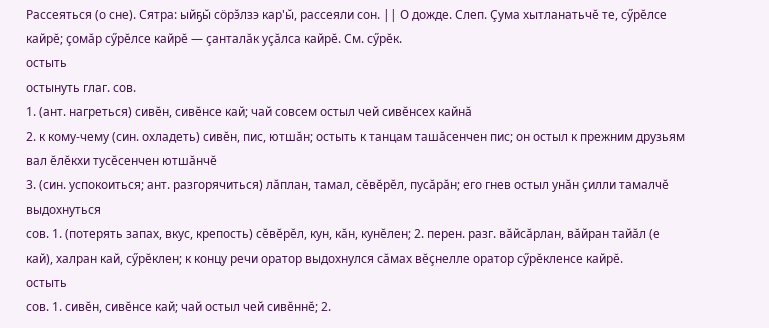Рассеяться (о сне). Сятра: ыйҕы̆ сӧрэ̆лзэ кар'ы̆, рассеяли сон. || О дожде. Слеп. Çума хытланатьчĕ те, сӳрĕлсе кайрĕ; çомăр сӳрĕлсе кайрĕ — çанталăк уçăлса кайрĕ. См. сӳрĕк.
остыть
остынуть глаг. сов.
1. (ант. нагреться) сивĕн, сивĕнсе кай; чай совсем остыл чей сивĕнсех кайнă
2. к кому-чему (син. охладеть) сивĕн, пис, ютшăн; остыть к танцам ташăсенчен пис; он остыл к прежним друзьям вал ĕлĕкхи тусĕсенчен ютшăнчĕ
3. (син. успокоиться; ант. разгорячиться) лăплан, тамал, сĕвĕрĕл, пусăрăн; его гнев остыл унăн çилли тамалчĕ
выдохнуться
сов. 1. (потерять запах, вкус, крепость) сĕвĕрĕл, кун, кăн, кунĕлен; 2. перен. разг. вăйсăрлан, вăйран тайăл (е кай), халран кай, сӳрĕклен; к концу речи оратор выдохнулся сăмах вĕçнелле оратор сӳрĕкленсе кайрĕ.
остыть
сов. 1. сивĕн, сивĕнсе кай; чай остыл чей сивĕннĕ; 2.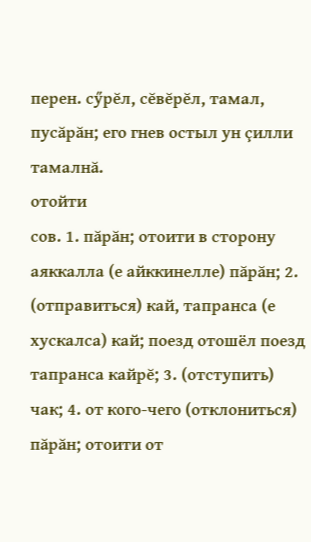перен. сӳрĕл, сĕвĕрĕл, тамал, пусăрăн; его гнев остыл ун çилли тамалнă.
отойти
сов. 1. пăрăн; отоити в сторону аяккалла (е айккинелле) пăрăн; 2. (отправиться) кай, тапранса (е хускалса) кай; поезд отошёл поезд тапранса кайрĕ; 3. (отступить) чак; 4. от кого-чего (отклониться) пăрăн; отоити от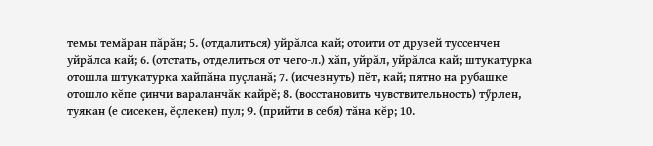темы темăран пăрăн; 5. (отдалиться) уйрăлса кай; отоити от друзей туссенчен уйрăлса кай; 6. (отстать, отделиться от чего-л.) хăп, уйрăл, уйрăлса кай; штукатурка отошла штукатурка хайпăна пуçланă; 7. (исчезнуть) пĕт, кай; пятно на рубашке отошло кĕпе çинчи вараланчăк кайрĕ; 8. (восстановить чувствительность) тӳрлен, туякан (е сисекен, ĕçлекен) пул; 9. (прийти в себя) тăна кĕр; 10.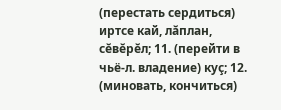(перестать сердиться) иртсе кай, лăплан, сĕвĕрĕл; 11. (перейти в чьё-л. владение) куç; 12. (миновать, кончиться)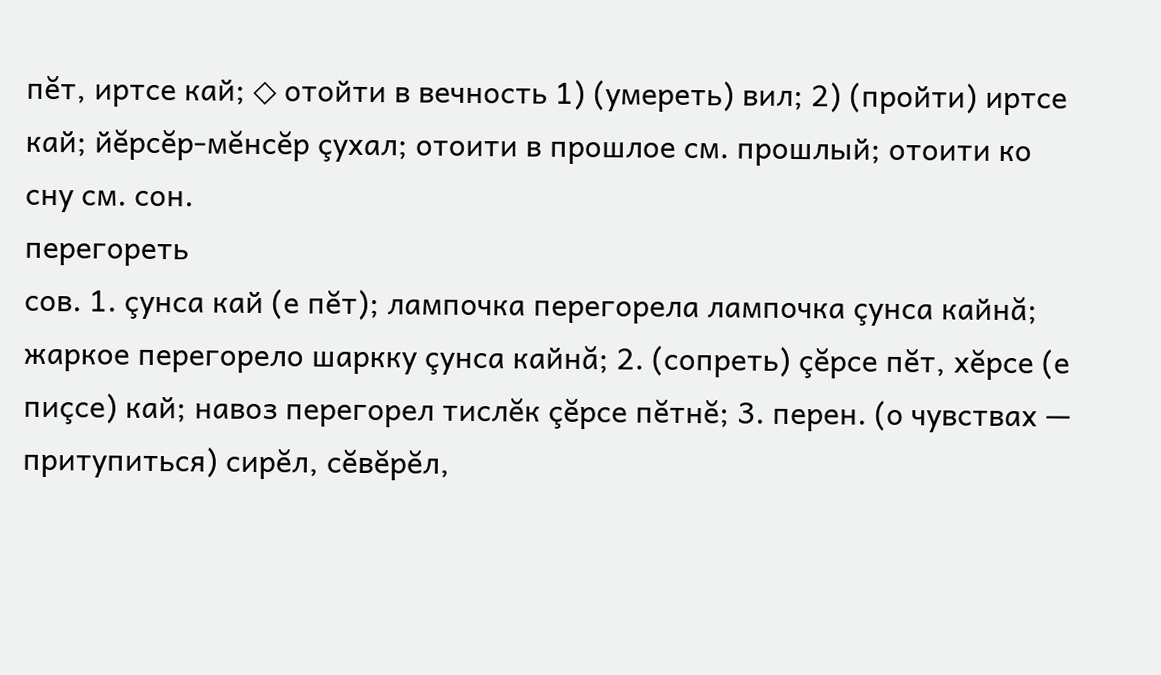пĕт, иртсе кай; ◇ отойти в вечность 1) (умереть) вил; 2) (пройти) иртсе кай; йĕрсĕр-мĕнсĕр çухал; отоити в прошлое см. прошлый; отоити ко сну см. сон.
перегореть
сов. 1. çунса кай (е пĕт); лампочка перегорела лампочка çунса кайнă; жаркое перегорело шаркку çунса кайнă; 2. (сопреть) çĕрсе пĕт, хĕрсе (е пиçсе) кай; навоз перегорел тислĕк çĕрсе пĕтнĕ; 3. перен. (о чувствах — притупиться) сирĕл, сĕвĕрĕл,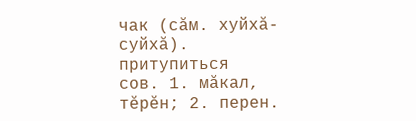чак (сăм. хуйхă-суйхă).
притупиться
сов. 1. мăкал, тĕрĕн; 2. перен.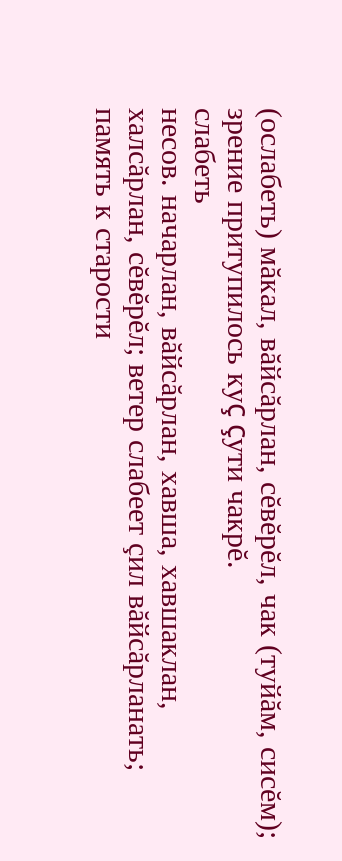(ослабеть) мăкал, вăйсăрлан, сĕвĕрĕл, чак (туйăм, сисĕм); зрение притупилось куç çути чакрĕ.
слабеть
несов. начарлан, вăйсăрлан, хавша, хавшаклан, халсăрлан, сĕвĕрĕл; ветер слабеет çил вăйсăрланать; память к старости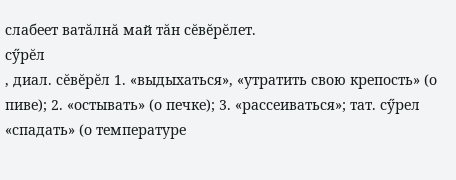слабеет ватăлнă май тăн сĕвĕрĕлет.
сӳрĕл
, диал. сĕвĕрĕл 1. «выдыхаться», «утратить свою крепость» (о пиве); 2. «остывать» (о печке); 3. «рассеиваться»; тат. сӳрел «спадать» (о температуре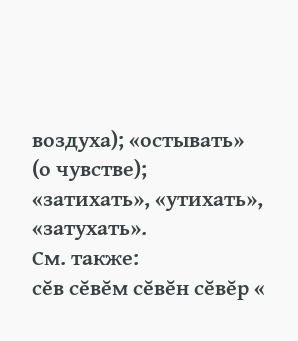воздуха); «остывать» (о чувстве); «затихать», «утихать», «затухать».
См. также:
сĕв сĕвĕм сĕвĕн сĕвĕр «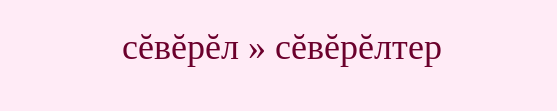сĕвĕрĕл » сĕвĕрĕлтер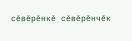сĕвĕрĕнкĕ сĕвĕрĕнчĕк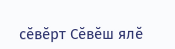сĕвĕрт Сĕвĕш ялĕ